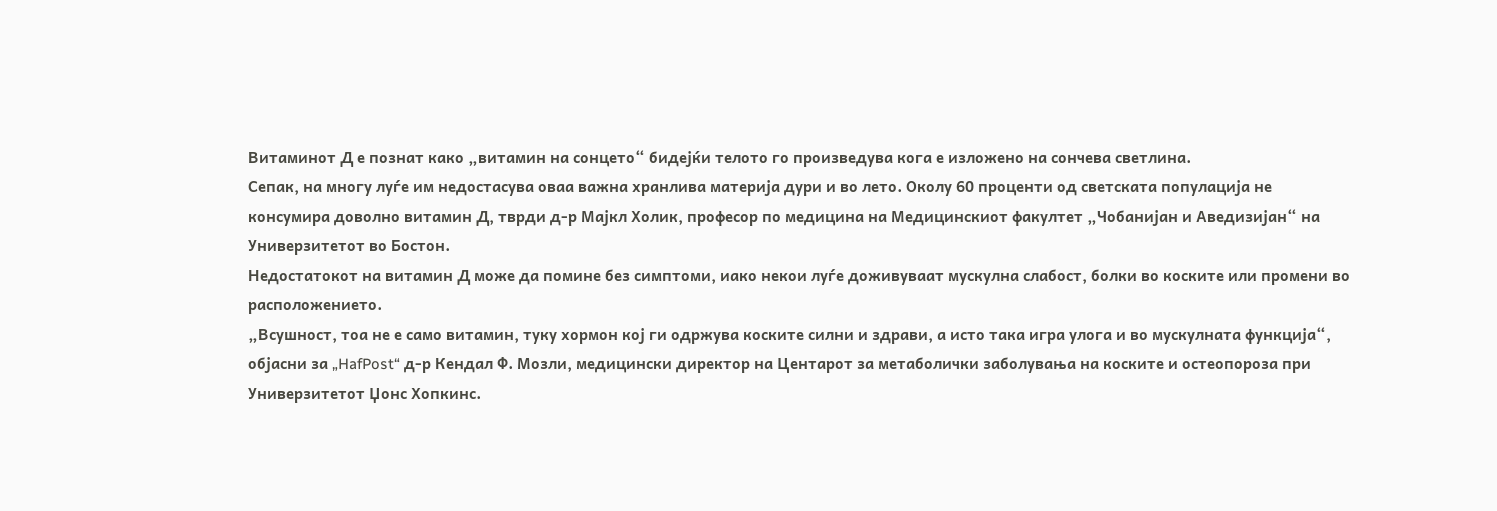Витаминот Д е познат како „витамин на сонцето“ бидејќи телото го произведува кога е изложено на сончева светлина.
Сепак, на многу луѓе им недостасува оваа важна хранлива материја дури и во лето. Околу 60 проценти од светската популација не консумира доволно витамин Д, тврди д-р Мајкл Холик, професор по медицина на Медицинскиот факултет „Чобанијан и Аведизијан“ на Универзитетот во Бостон.
Недостатокот на витамин Д може да помине без симптоми, иако некои луѓе доживуваат мускулна слабост, болки во коските или промени во расположението.
„Всушност, тоа не е само витамин, туку хормон кој ги одржува коските силни и здрави, а исто така игра улога и во мускулната функција“, објасни за „HafPost“ д-р Кендал Ф. Мозли, медицински директор на Центарот за метаболички заболувања на коските и остеопороза при Универзитетот Џонс Хопкинс.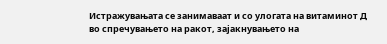Истражувањата се занимаваат и со улогата на витаминот Д во спречувањето на ракот, зајакнувањето на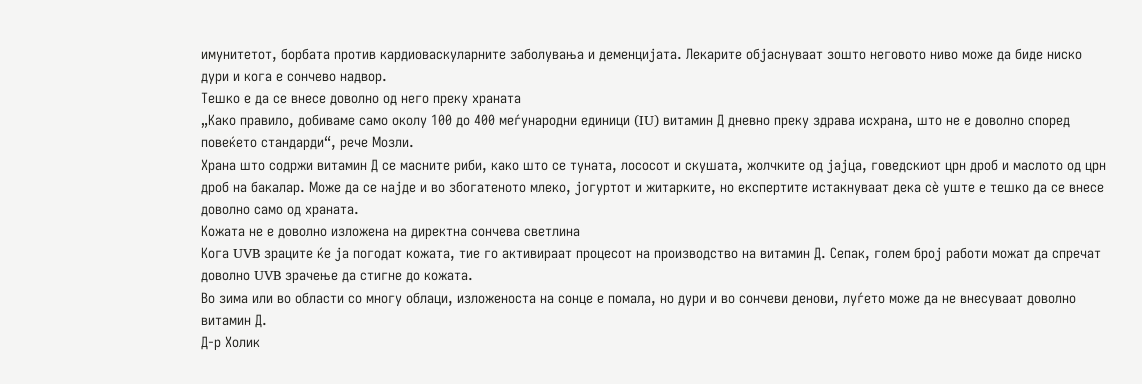имунитетот, борбата против кардиоваскуларните заболувања и деменцијата. Лекарите објаснуваат зошто неговото ниво може да биде ниско дури и кога е сончево надвор.
Тешко е да се внесе доволно од него преку храната
„Како правило, добиваме само околу 100 до 400 меѓународни единици (IU) витамин Д дневно преку здрава исхрана, што не е доволно според повеќето стандарди“, рече Мозли.
Храна што содржи витамин Д се масните риби, како што се туната, лососот и скушата, жолчките од јајца, говедскиот црн дроб и маслото од црн дроб на бакалар. Може да се најде и во збогатеното млеко, јогуртот и житарките, но експертите истакнуваат дека сè уште е тешко да се внесе доволно само од храната.
Кожата не е доволно изложена на директна сончева светлина
Кога UVB зраците ќе ја погодат кожата, тие го активираат процесот на производство на витамин Д. Сепак, голем број работи можат да спречат доволно UVB зрачење да стигне до кожата.
Во зима или во области со многу облаци, изложеноста на сонце е помала, но дури и во сончеви денови, луѓето може да не внесуваат доволно витамин Д.
Д-р Холик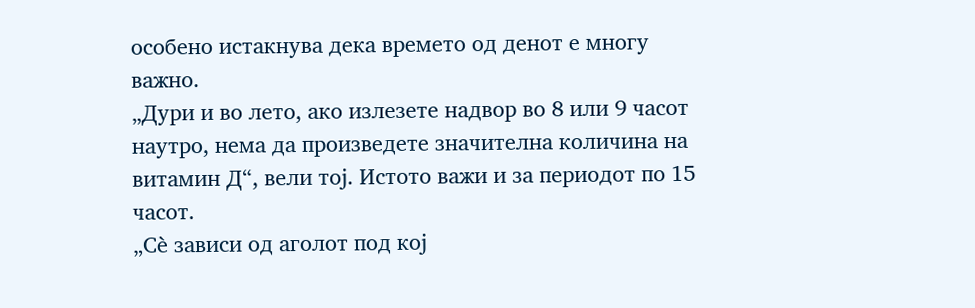особено истакнува дека времето од денот е многу важно.
„Дури и во лето, ако излезете надвор во 8 или 9 часот наутро, нема да произведете значителна количина на витамин Д“, вели тој. Истото важи и за периодот по 15 часот.
„Сè зависи од аголот под кој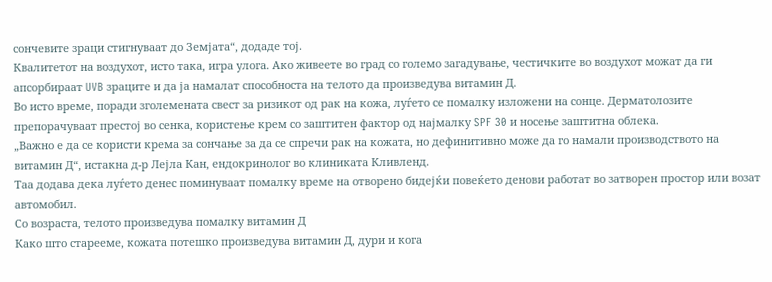сончевите зраци стигнуваат до Земјата“, додаде тој.
Квалитетот на воздухот, исто така, игра улога. Ако живеете во град со големо загадување, честичките во воздухот можат да ги апсорбираат UVB зраците и да ја намалат способноста на телото да произведува витамин Д.
Во исто време, поради зголемената свест за ризикот од рак на кожа, луѓето се помалку изложени на сонце. Дерматолозите препорачуваат престој во сенка, користење крем со заштитен фактор од најмалку SPF 30 и носење заштитна облека.
„Важно е да се користи крема за сончање за да се спречи рак на кожата, но дефинитивно може да го намали производството на витамин Д“, истакна д-р Лејла Кан, ендокринолог во клиниката Кливленд.
Таа додава дека луѓето денес поминуваат помалку време на отворено бидејќи повеќето денови работат во затворен простор или возат автомобил.
Со возраста, телото произведува помалку витамин Д
Како што старееме, кожата потешко произведува витамин Д, дури и кога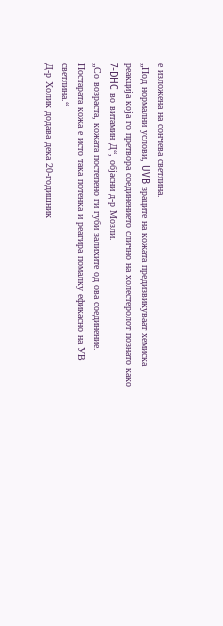е изложена на сончева светлина.
„Под нормални услови, UVB зраците на кожата предизвикуваат хемиска реакција која го претвора соединението слично на холестеролот познато како 7-DHC во витамин Д“, објасни д-р Мозли.
„Со возраста, кожата постепено ги губи залихите од ова соединение. Постарата кожа е исто така потенка и реагира помалку ефикасно на УВ светлина.“
Д-р Холик додава дека 20-годишник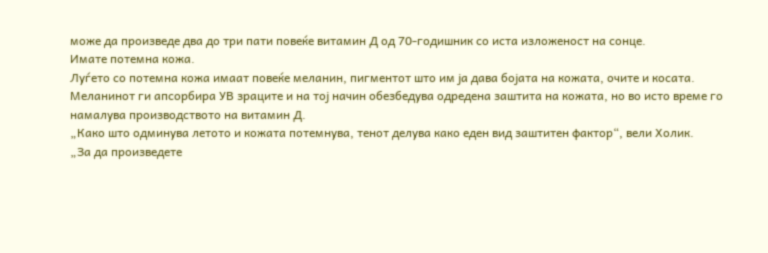може да произведе два до три пати повеќе витамин Д од 70-годишник со иста изложеност на сонце.
Имате потемна кожа.
Луѓето со потемна кожа имаат повеќе меланин, пигментот што им ја дава бојата на кожата, очите и косата.
Меланинот ги апсорбира УВ зраците и на тој начин обезбедува одредена заштита на кожата, но во исто време го намалува производството на витамин Д.
„Како што одминува летото и кожата потемнува, тенот делува како еден вид заштитен фактор“, вели Холик.
„За да произведете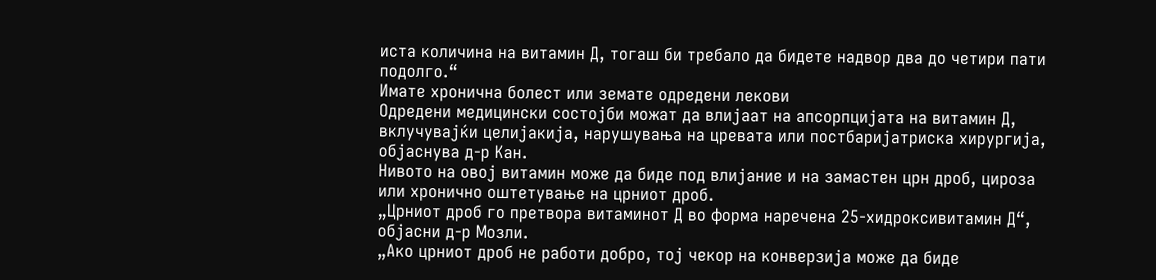иста количина на витамин Д, тогаш би требало да бидете надвор два до четири пати подолго.“
Имате хронична болест или земате одредени лекови
Одредени медицински состојби можат да влијаат на апсорпцијата на витамин Д, вклучувајќи целијакија, нарушувања на цревата или постбаријатриска хирургија, објаснува д-р Кан.
Нивото на овој витамин може да биде под влијание и на замастен црн дроб, цироза или хронично оштетување на црниот дроб.
„Црниот дроб го претвора витаминот Д во форма наречена 25-хидроксивитамин Д“, објасни д-р Мозли.
„Ако црниот дроб не работи добро, тој чекор на конверзија може да биде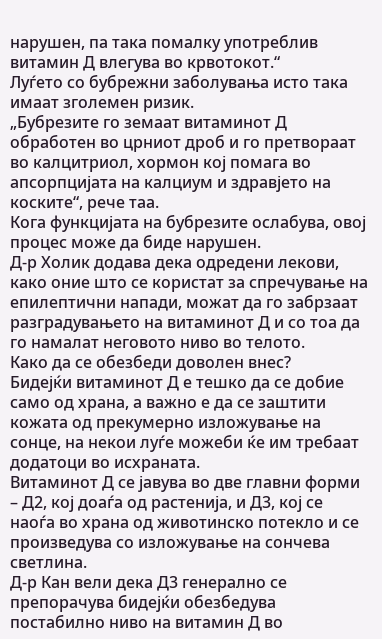нарушен, па така помалку употреблив витамин Д влегува во крвотокот.“
Луѓето со бубрежни заболувања исто така имаат зголемен ризик.
„Бубрезите го земаат витаминот Д обработен во црниот дроб и го претвораат во калцитриол, хормон кој помага во апсорпцијата на калциум и здравјето на коските“, рече таа.
Кога функцијата на бубрезите ослабува, овој процес може да биде нарушен.
Д-р Холик додава дека одредени лекови, како оние што се користат за спречување на епилептични напади, можат да го забрзаат разградувањето на витаминот Д и со тоа да го намалат неговото ниво во телото.
Како да се обезбеди доволен внес?
Бидејќи витаминот Д е тешко да се добие само од храна, а важно е да се заштити кожата од прекумерно изложување на сонце, на некои луѓе можеби ќе им требаат додатоци во исхраната.
Витаминот Д се јавува во две главни форми – Д2, кој доаѓа од растенија, и Д3, кој се наоѓа во храна од животинско потекло и се произведува со изложување на сончева светлина.
Д-р Кан вели дека Д3 генерално се препорачува бидејќи обезбедува постабилно ниво на витамин Д во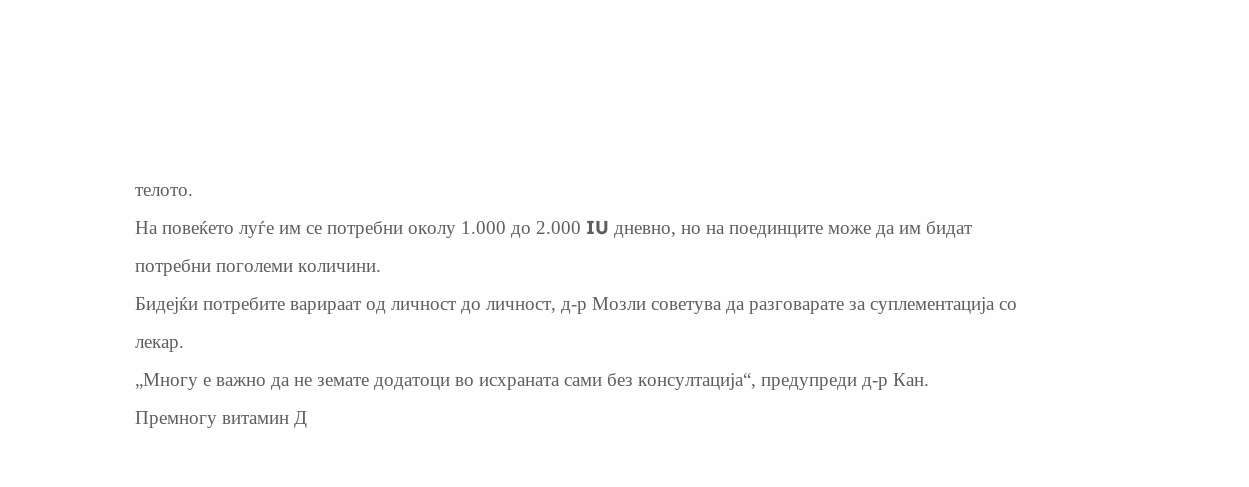телото.
На повеќето луѓе им се потребни околу 1.000 до 2.000 IU дневно, но на поединците може да им бидат потребни поголеми количини.
Бидејќи потребите варираат од личност до личност, д-р Мозли советува да разговарате за суплементација со лекар.
„Многу е важно да не земате додатоци во исхраната сами без консултација“, предупреди д-р Кан.
Премногу витамин Д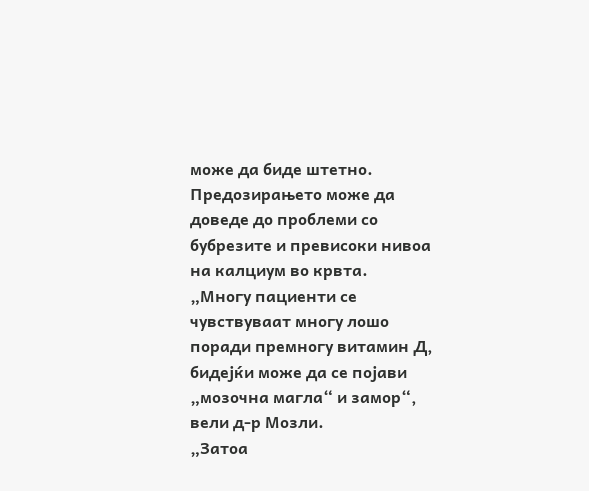може да биде штетно. Предозирањето може да доведе до проблеми со бубрезите и превисоки нивоа на калциум во крвта.
„Многу пациенти се чувствуваат многу лошо поради премногу витамин Д, бидејќи може да се појави „мозочна магла“ и замор“, вели д-р Мозли.
„Затоа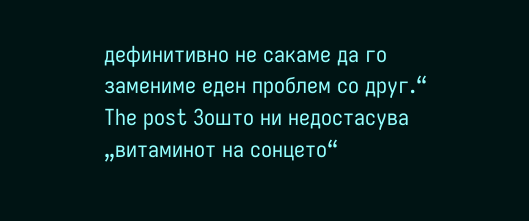дефинитивно не сакаме да го замениме еден проблем со друг.“
The post Зошто ни недостасува „витаминот на сонцето“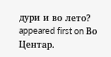дури и во лето? appeared first on Во Центар.